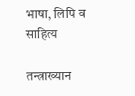भाषा, लिपि व साहित्य

तन्त्राख्यान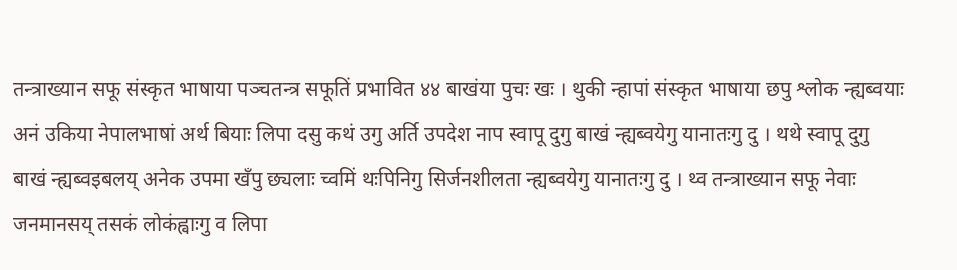तन्त्राख्यान सफू संस्कृत भाषाया पञ्चतन्त्र सफूतिं प्रभावित ४४ बाखंया पुचः खः । थुकी न्हापां संस्कृत भाषाया छपु श्लोक न्ह्यब्वयाः अनं उकिया नेपालभाषां अर्थ बियाः लिपा दसु कथं उगु अर्ति उपदेश नाप स्वापू दुगु बाखं न्ह्यब्वयेगु यानातःगु दु । थथे स्वापू दुगु बाखं न्ह्यब्वइबलय् अनेक उपमा खँपु छ्यलाः च्वमिं थःपिनिगु सिर्जनशीलता न्ह्यब्वयेगु यानातःगु दु । थ्व तन्त्राख्यान सफू नेवाः जनमानसय् तसकं लोकंह्वाःगु व लिपा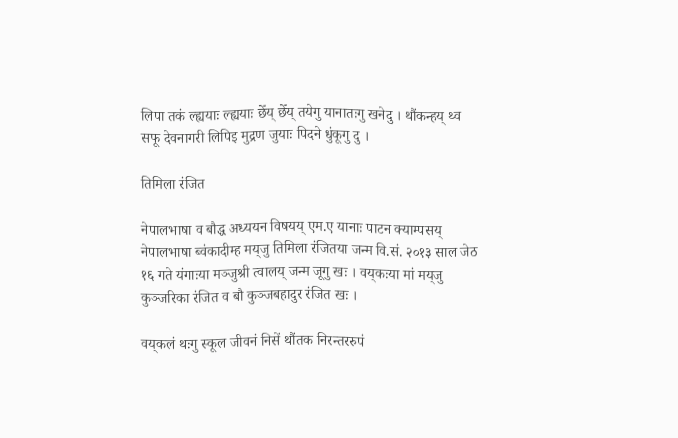लिपा तकं ल्ह्ययाः ल्ह्ययाः छेँय् छेँय् तयेगु यानातःगु खनेदु । थौंकन्हय् थ्व सफू देवनागरी लिपिइ मुद्रण जुयाः पिदने धुंकूगु दु ।

तिमिला रंजित

नेपालभाषा व बौद्ध अध्ययन विषयय् एम.ए यानाः पाटन क्याम्पसय् नेपालभाषा ब्वंकादीम्ह मय्‌जु तिमिला रंजितया जन्म वि.सं. २०१३ साल जेठ १६ गते यंगाःया मञ्जुश्री त्वालय् जन्म जूगु खः । वय्‌कःया मां मय्‌जु कुञ्जरिका रंजित व बौ कुञ्जबहादुर रंजित खः ।

वय्‌कलं थःगु स्कूल जीवनं निसें थौंतक निरन्तररुपं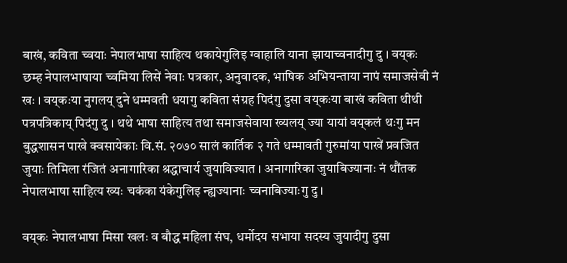बाखं, कविता च्वयाः नेपालभाषा साहित्य थकायेगुलिइ ग्वाहालि याना झायाच्वनादीगु दु । वय्‌कः छम्ह नेपालभाषाया च्वमिया लिसें नेवाः पत्रकार, अनुवादक, भाषिक अभियन्ताया नापं समाजसेवी नं खः । वय्‌कःया नुगलय् दुने धम्मवती धयागु कविता संग्रह पिदंगु दुसा वय्‌कःया बाखं कविता थीथी पत्रपत्रिकाय् पिदंगु दु । थथे भाषा साहित्य तथा समाजसेवाया ख्यलय् ज्या यायां वय्‌कलं थःगु मन बुद्धशासन पाखे क्वसायेकाः वि.सं. २०७० सालं कार्तिक २ गते धम्मावती गुरुमांया पाखें प्रवजित जुयाः तिमिला रंजितं अनागारिका श्रद्धाचार्य जुयाविज्यात । अनागारिका जुयाबिज्यानाः नं थौंतक नेपालभाषा साहित्य ख्यः चकंका यंकेगुलिइ न्ह्यज्यानाः च्वनाबिज्याःगु दु ।

वय्‌कः नेपालभाषा मिसा खलः व बौद्ध महिला संघ, धर्मोदय सभाया सदस्य जुयादीगु दुसा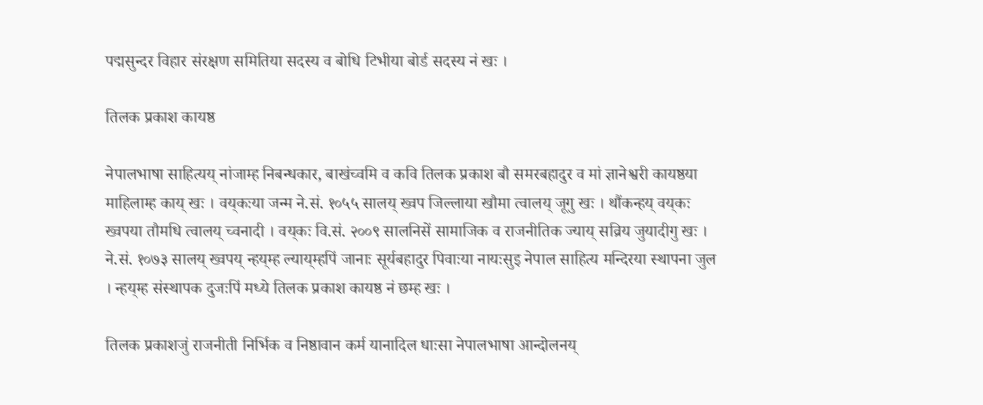पद्मसुन्दर विहार संरक्षण समितिया सदस्य व बोधि टिभीया बोर्ड सदस्य नं खः ।

तिलक प्रकाश कायष्ठ

नेपालभाषा साहित्यय् नांजाम्ह निबन्धकार, बाखंच्वमि व कवि तिलक प्रकाश बौ समरबहादुर व मां ज्ञानेश्वरी कायष्ठया माहिलाम्ह काय् खः । वय्‌कःया जन्म ने.सं. १०५५ सालय् ख्वप जिल्लाया खौमा त्वालय् जूगु खः । थौंकन्हय् वय्‌कः ख्वपया तौमधि त्वालय् च्वनादी । वय्‌कः वि.सं. २००९ सालनिसें सामाजिक व राजनीतिक ज्याय् सव्रिय जुयादीगु खः । ने.सं. १०७३ सालय् ख्वपय् न्हय्‌म्ह ल्याय्‌म्हपिं जानाः सूर्यबहादुर पिवाःया नायःसुइ नेपाल साहित्य मन्दिरया स्थापना जुल । न्हय्‌म्ह संस्थापक दुजःपिं मध्ये तिलक प्रकाश कायष्ठ नं छम्ह खः ।

तिलक प्रकाशजुं राजनीती निर्भिक व निष्ठावान कर्म यानादिल धाःसा नेपालभाषा आन्दोलनय्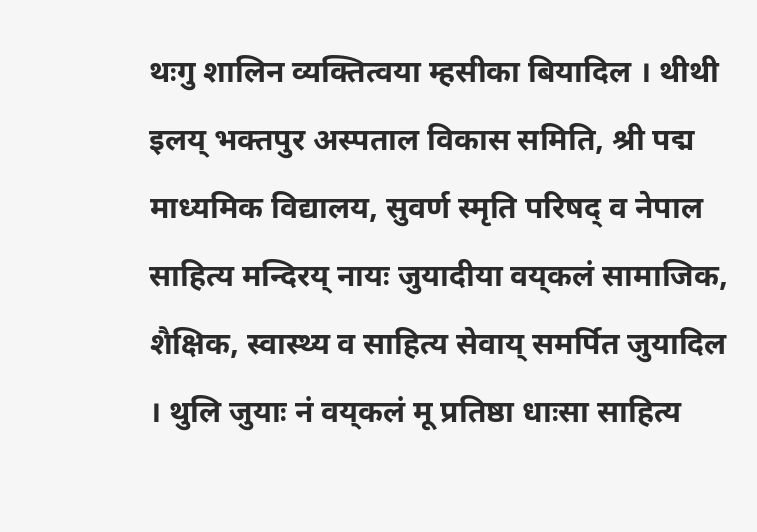थःगु शालिन व्यक्तित्वया म्हसीका बियादिल । थीथी इलय् भक्तपुर अस्पताल विकास समिति, श्री पद्म माध्यमिक विद्यालय, सुवर्ण स्मृति परिषद् व नेपाल साहित्य मन्दिरय् नायः जुयादीया वय्‌कलं सामाजिक, शैक्षिक, स्वास्थ्य व साहित्य सेवाय् समर्पित जुयादिल । थुलि जुयाः नं वय्‌कलं मू प्रतिष्ठा धाःसा साहित्य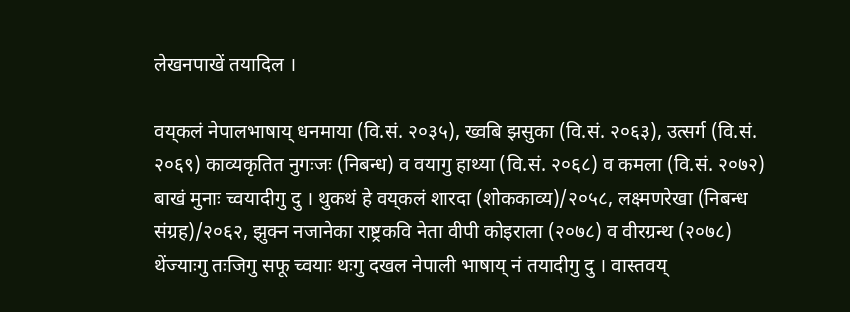लेखनपाखें तयादिल ।

वय्‌कलं नेपालभाषाय् धनमाया (वि.सं. २०३५), ख्वबि झसुका (वि.सं. २०६३), उत्सर्ग (वि.सं. २०६९) काव्यकृतित नुगःजः (निबन्ध) व वयागु हाथ्या (वि.सं. २०६८) व कमला (वि.सं. २०७२) बाखं मुनाः च्वयादीगु दु । थुकथं हे वय्‌कलं शारदा (शोककाव्य)/२०५८, लक्ष्मणरेखा (निबन्ध संग्रह)/२०६२, झुक्न नजानेका राष्ट्रकवि नेता वीपी कोइराला (२०७८) व वीरग्रन्थ (२०७८) थेंज्याःगु तःजिगु सफू च्वयाः थःगु दखल नेपाली भाषाय् नं तयादीगु दु । वास्तवय्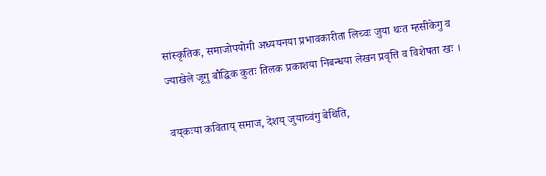सांस्कृतिक, समाजोपयोगी अध्ययनया प्रभावकारीता लिच्वः जुया थःत म्हसीकेगु व ज्याखेले जूगु बौद्धिक कुतः तिलक प्रकाशया निबन्धया लेखन प्रवृत्ति व विशेषता खः ।

वय्‌कःया कविताय् समाज, देशय् जुयाच्वंगु बेथिति,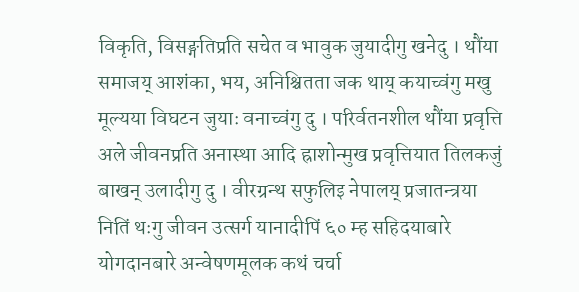विकृति, विसङ्गतिप्रति सचेत व भावुक जुयादीगु खनेदु । थौंया समाजय् आशंका, भय, अनिश्चितता जक थाय् कयाच्वंगु मखु मूल्यया विघटन जुयाः वनाच्वंगु दु । परिर्वतनशील थौंया प्रवृत्ति अले जीवनप्रति अनास्था आदि ह्राशोन्मुख प्रवृत्तियात तिलकजुं बाखन् उलादीगु दु । वीरग्रन्थ सफुलिइ नेपालय् प्रजातन्त्रया नितिं थःगु जीवन उत्सर्ग यानादीपिं ६० म्ह सहिदयाबारे योगदानबारे अन्वेषणमूलक कथं चर्चा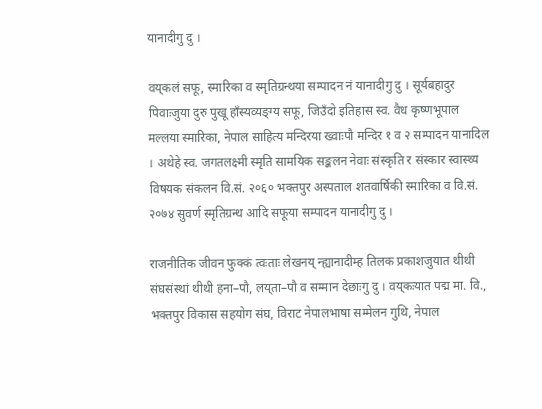यानादीगु दु ।

वय्‌कलं सफू, स्मारिका व स्मृतिग्रन्थया सम्पादन नं यानादीगु दु । सूर्यबहादुर पिवाःजुया दुरु पुखू हाँस्यव्यङ्ग्य सफू, जिउँदो इतिहास स्व. वैध कृष्णभूपाल मल्लया स्मारिका, नेपाल साहित्य मन्दिरया ख्वाःपौ मन्दिर १ व २ सम्पादन यानादिल । अथेहे स्व. जगतलक्ष्मी स्मृति सामयिक सङ्कलन नेवाः संस्कृति र संस्कार स्वास्थ्य विषयक संकलन वि.सं. २०६० भक्तपुर अस्पताल शतवार्षिकी स्मारिका व वि.सं. २०७४ सुवर्ण स्मृतिग्रन्थ आदि सफूया सम्पादन यानादीगु दु ।

राजनीतिक जीवन फुक्कं त्वःताः लेखनय् न्ह्यानादीम्ह तिलक प्रकाशजुयात थीथी संघसंस्थां थीथी हना–पौ, लय्‌ता–पौ व सम्मान देछाःगु दु । वय्‌कःयात पद्म मा. वि., भक्तपुर विकास सहयोग संघ, विराट नेपालभाषा सम्मेलन गुथि, नेपाल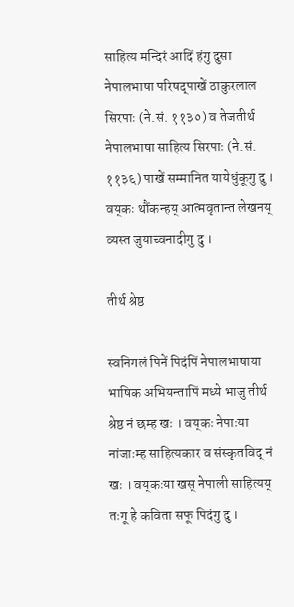साहित्य मन्दिरं आदिं हंगु दुसा नेपालभाषा परिषद्पाखें ठाकुरलाल सिरपाः (ने.सं. ११३०) व तेजतीर्थ नेपालभाषा साहित्य सिरपाः (ने.सं. ११३६) पाखें सम्मानित यायेधुंकूगु दु । वय्‌कः थौंकन्हय् आत्मवृतान्त लेखनय् व्यस्त जुयाच्वनादीगु दु ।

तीर्थ श्रेष्ठ

स्वनिगलं पिनें पिदंपिं नेपालभाषाया भाषिक अभियन्तापिं मध्ये भाजु तीर्थ श्रेष्ठ नं छम्ह खः । वय्‌कः नेपाःया नांजाःम्ह साहित्यकार व संस्कृतविद् नं खः । वय्‌कःया खस् नेपाली साहित्यय् तःगू हे कविता सफू पिदंगु दु ।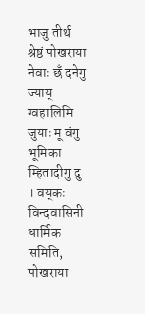भाजु तीर्थ श्रेष्ठं पोखराया नेवाः छँ दनेगु ज्याय् ग्वहालिमि जुयाः मू वंगु भूमिका म्हितादीगु दु । वय्‌कः विन्दवासिनी धार्मिक समिति, पोखराया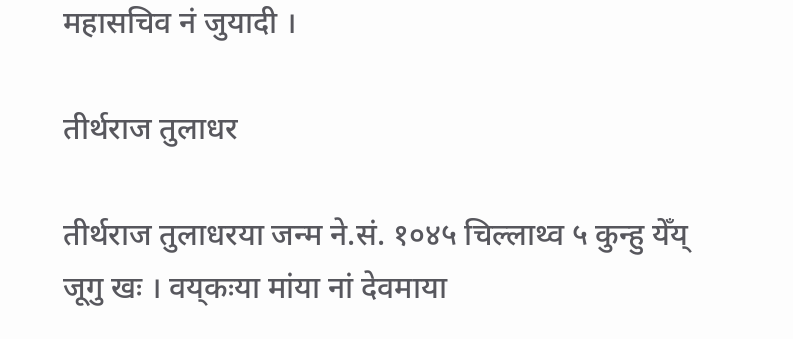महासचिव नं जुयादी ।

तीर्थराज तुलाधर

तीर्थराज तुलाधरया जन्म ने.सं. १०४५ चिल्लाथ्व ५ कुन्हु येँय् जूगु खः । वय्‌कःया मांया नां देवमाया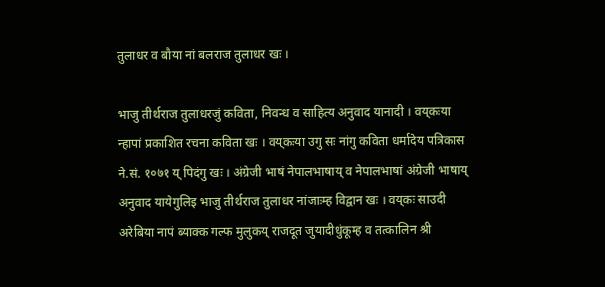तुलाधर व बौया नां बलराज तुलाधर खः ।

भाजु तीर्थराज तुलाधरजुं कविता, निवन्ध व साहित्य अनुवाद यानादी । वय्‌कःया न्हापां प्रकाशित रचना कविता खः । वय्‌कःया उगु सः नांगु कविता धर्मादेय पत्रिकास ने.सं. १०७१ य् पिदंगु खः । अंग्रेजी भाषं नेपालभाषाय् व नेपालभाषां अंग्रेजी भाषाय् अनुवाद यायेगुलिइ भाजु तीर्थराज तुलाधर नांजाःम्ह विद्वान खः । वय्‌कः साउदी अरेबिया नापं ब्याक्क गल्फ मुलुकय् राजदूत जुयादीधुंकूम्ह व तत्कालिन श्री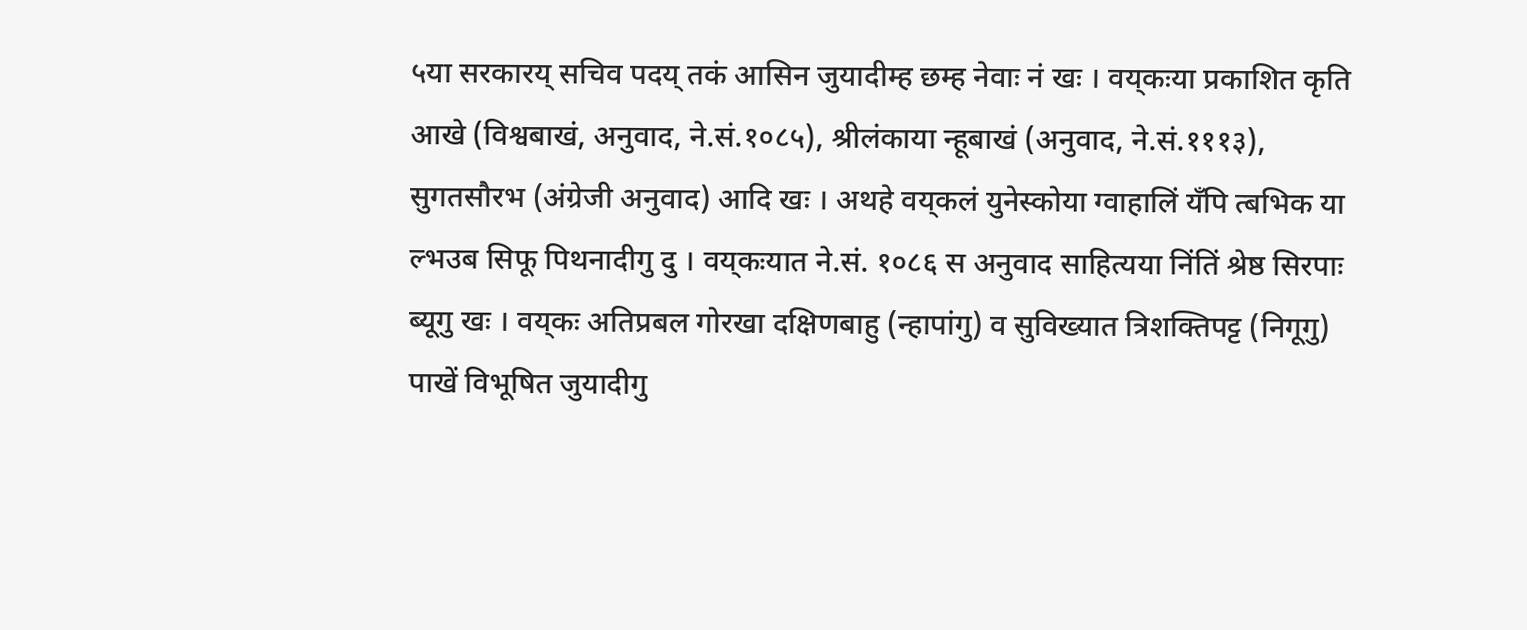५या सरकारय् सचिव पदय् तकं आसिन जुयादीम्ह छम्ह नेवाः नं खः । वय्‌कःया प्रकाशित कृति आखे (विश्वबाखं, अनुवाद, ने.सं.१०८५), श्रीलंकाया न्हूबाखं (अनुवाद, ने.सं.१११३), सुगतसौरभ (अंग्रेजी अनुवाद) आदि खः । अथहे वय्‌कलं युनेस्कोया ग्वाहालिं यँपि त्बभिक या ल्भउब सिफू पिथनादीगु दु । वय्‌कःयात ने.सं. १०८६ स अनुवाद साहित्यया निंतिं श्रेष्ठ सिरपाः ब्यूगु खः । वय्‌कः अतिप्रबल गोरखा दक्षिणबाहु (न्हापांगु) व सुविख्यात त्रिशक्तिपट्ट (निगूगु) पाखें विभूषित जुयादीगु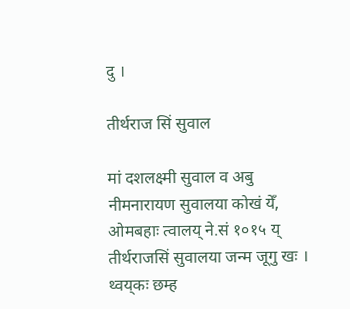दु ।

तीर्थराज सिं सुवाल

मां दशलक्ष्मी सुवाल व अबु नीमनारायण सुवालया कोखं येँ, ओमबहाः त्वालय् ने.सं १०१५ य् तीर्थराजसिं सुवालया जन्म जूगु खः । थ्वय्‌कः छम्ह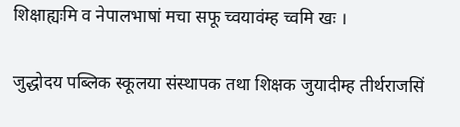शिक्षाह्यःमि व नेपालभाषां मचा सफू च्वयावंम्ह च्वमि खः ।

जुद्धोदय पब्लिक स्कूलया संस्थापक तथा शिक्षक जुयादीम्ह तीर्थराजसिं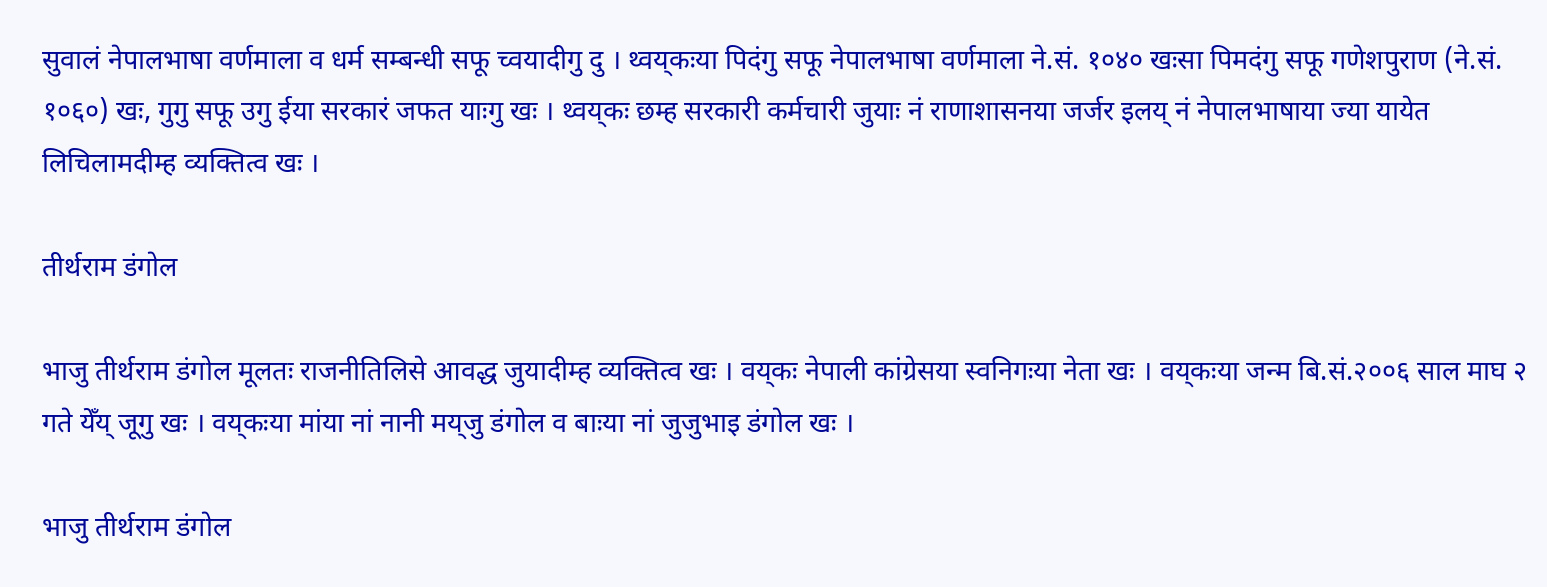सुवालं नेपालभाषा वर्णमाला व धर्म सम्बन्धी सफू च्वयादीगु दु । थ्वय्‌कःया पिदंगु सफू नेपालभाषा वर्णमाला ने.सं. १०४० खःसा पिमदंगु सफू गणेशपुराण (ने.सं. १०६०) खः, गुगु सफू उगु ईया सरकारं जफत याःगु खः । थ्वय्‌कः छम्ह सरकारी कर्मचारी जुयाः नं राणाशासनया जर्जर इलय् नं नेपालभाषाया ज्या यायेत लिचिलामदीम्ह व्यक्तित्व खः ।

तीर्थराम डंगोल

भाजु तीर्थराम डंगोल मूलतः राजनीतिलिसे आवद्ध जुयादीम्ह व्यक्तित्व खः । वय्‌कः नेपाली कांग्रेसया स्वनिगःया नेता खः । वय्‌कःया जन्म बि.सं.२००६ साल माघ २ गते येँय् जूगु खः । वय्‌कःया मांया नां नानी मय्‌जु डंगोल व बाःया नां जुजुभाइ डंगोल खः ।

भाजु तीर्थराम डंगोल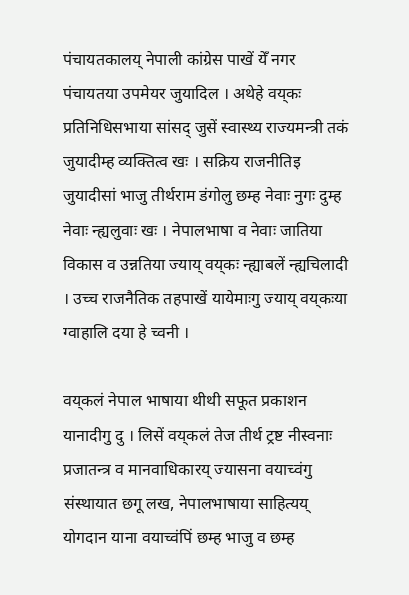पंचायतकालय् नेपाली कांग्रेस पाखें येँ नगर पंचायतया उपमेयर जुयादिल । अथेहे वय्‌कः प्रतिनिधिसभाया सांसद् जुसें स्वास्थ्य राज्यमन्त्री तकं जुयादीम्ह व्यक्तित्व खः । सक्रिय राजनीतिइ जुयादीसां भाजु तीर्थराम डंगोलु छम्ह नेवाः नुगः दुम्ह नेवाः न्ह्यलुवाः खः । नेपालभाषा व नेवाः जातिया विकास व उन्नतिया ज्याय् वय्‌कः न्ह्याबलें न्ह्यचिलादी । उच्च राजनैतिक तहपाखें यायेमाःगु ज्याय् वय्‌कःया ग्वाहालि दया हे च्वनी ।

वय्‌कलं नेपाल भाषाया थीथी सफूत प्रकाशन यानादीगु दु । लिसें वय्‌कलं तेज तीर्थ ट्रष्ट नीस्वनाः प्रजातन्त्र व मानवाधिकारय् ज्यासना वयाच्वंगु संस्थायात छगू लख, नेपालभाषाया साहित्यय् योगदान याना वयाच्वंपिं छम्ह भाजु व छम्ह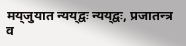मय्‌जुयात न्यय्‌द्वः न्यय्‌द्वः, प्रजातन्त्र व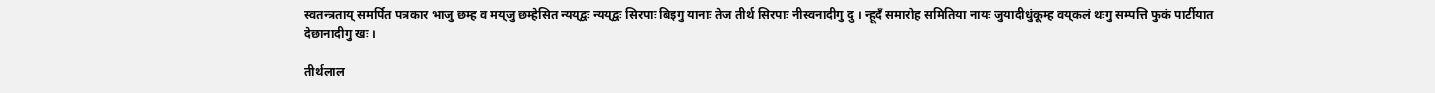स्वतन्त्रताय् समर्पित पत्रकार भाजु छम्ह व मय्‌जु छम्हेसित न्यय्‌द्वः न्यय्‌द्वः सिरपाः बिइगु यानाः तेज तीर्थ सिरपाः नीस्वनादीगु दु । न्हूदँ समारोह समितिया नायः जुयादीधुंकूम्ह वय्‌कलं थःगु सम्पत्ति फुकं पार्टीयात देछानादीगु खः ।

तीर्थलाल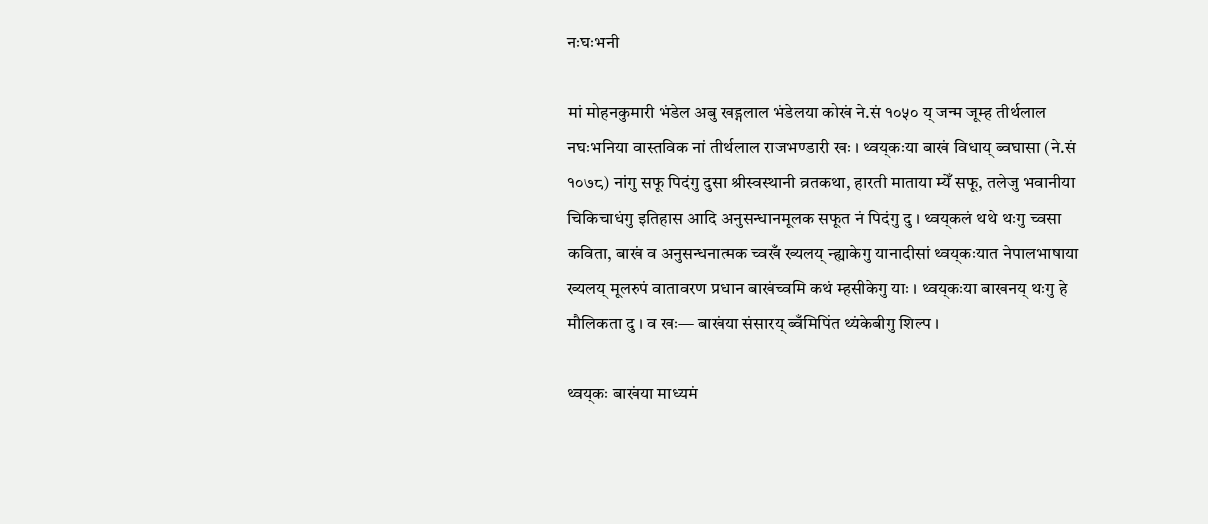नःघःभनी

मां मोहनकुमारी भंडेल अबु खड्गलाल भंडेलया कोखं ने.सं १०५० य् जन्म जूम्ह तीर्थलाल नघःभनिया वास्तविक नां तीर्थलाल राजभण्डारी खः । थ्वय्‌कःया बाखं विधाय् ब्वघासा (ने.सं १०७८) नांगु सफू पिदंगु दुसा श्रीस्वस्थानी व्रतकथा, हारती माताया म्येँ सफू, तलेजु भवानीया चिकिचाधंगु इतिहास आदि अनुसन्धानमूलक सफूत नं पिदंगु दु । थ्वय्‌कलं थथे थःगु च्वसा कविता, बाखं व अनुसन्धनात्मक च्वखँ ख्यलय् न्ह्याकेगु यानादीसां थ्वय्‌कःयात नेपालभाषाया ख्यलय् मूलरुपं वातावरण प्रधान बाखंच्वमि कथं म्हसीकेगु याः । थ्वय्‌कःया बाखनय् थःगु हे मौलिकता दु । व खः— बाखंया संसारय् ब्वँमिपिंत थ्यंकेबीगु शिल्प ।

थ्वय्‌कः बाखंया माध्यमं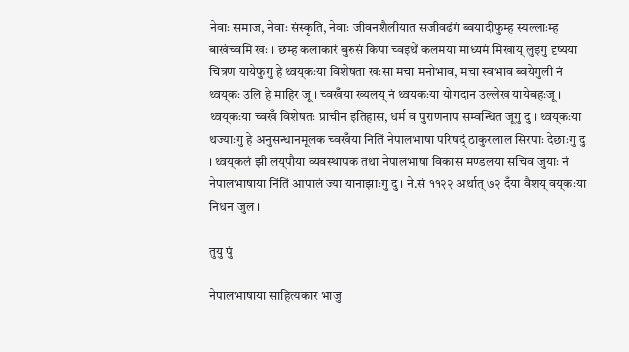नेवाः समाज, नेवाः संस्कृति, नेवाः जीवनशैलीयात सजीवढंगं ब्वयादीफुम्ह स्यल्लाःम्ह बाखंच्वमि खः । छम्ह कलाकारं बुरुसं किपा च्वइथें कलमया माध्यमं मिखाय् लुइगु दृष्यया चित्रण यायेफुगु हे थ्वय्‌कःया विशेषता खःसा मचा मनोभाव, मचा स्वभाव ब्वयेगुली नं थ्वय्‌कः उलि हे माहिर जू । च्वखँया ख्यलय् नं थ्वयकःया योगदान उल्लेख यायेबहःजू । थ्वय्‌कःया च्वखँ विशेषतः प्राचीन इतिहास, धर्म व पुराणनाप सम्वन्धित जूगु दु । थ्वय्‌कःया थज्याःगु हे अनुसन्धानमूलक च्वखँया नितिं नेपालभाषा परिषद्ं ठाकुरलाल सिरपाः देछाःगु दु । थ्वय्‌कलं झी लय्‌पौया व्यवस्थापक तथा नेपालभाषा विकास मण्डलया सचिव जुयाः नं नेपालभाषाया निंतिं आपालं ज्या यानाझाःगु दु । ने.सं ११२२ अर्थात् ७२ दँया वैशय् वय्‌कःया निधन जुल ।

तुयु पुं

नेपालभाषाया साहित्यकार भाजु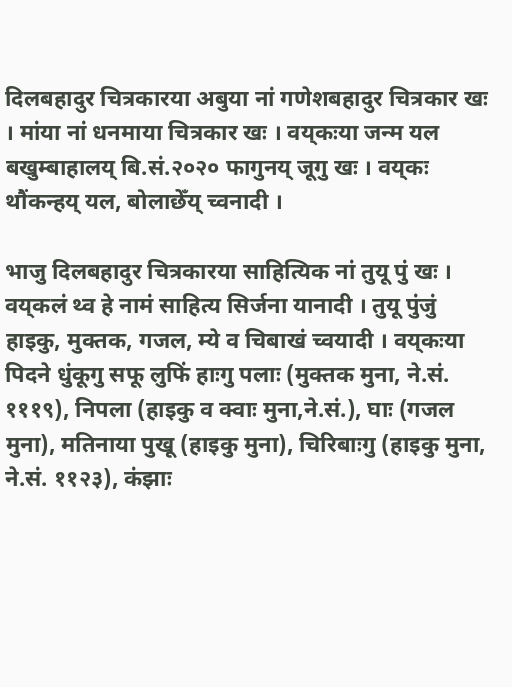दिलबहादुर चित्रकारया अबुया नां गणेशबहादुर चित्रकार खः । मांया नां धनमाया चित्रकार खः । वय्‌कःया जन्म यल बखुम्बाहालय् बि.सं.२०२० फागुनय् जूगु खः । वय्‌कः थौंकन्हय् यल, बोलाछेँय् च्वनादी ।

भाजु दिलबहादुर चित्रकारया साहित्यिक नां तुयू पुं खः । वय्‌कलं थ्व हे नामं साहित्य सिर्जना यानादी । तुयू पुंजुं हाइकु, मुक्तक, गजल, म्ये व चिबाखं च्वयादी । वय्‌कःया पिदने धुंकूगु सफू लुफिं हाःगु पलाः (मुक्तक मुना, ने.सं. १११९), निपला (हाइकु व क्वाः मुना,ने.सं.), घाः (गजल मुना), मतिनाया पुखू (हाइकु मुना), चिरिबाःगु (हाइकु मुना, ने.सं. ११२३), कंझाः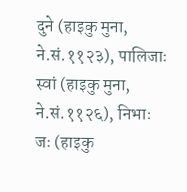दुने (हाइकु मुना, ने.सं.११२३), पालिजाः स्वां (हाइकु मुना, ने.सं.११२६), निभाः जः (हाइकु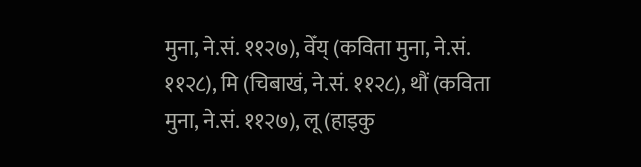मुना, ने.सं. ११२७), वेँय् (कविता मुना, ने.सं. ११२८), मि (चिबाखं, ने.सं. ११२८), थौं (कविता मुना, ने.सं. ११२७), लू (हाइकु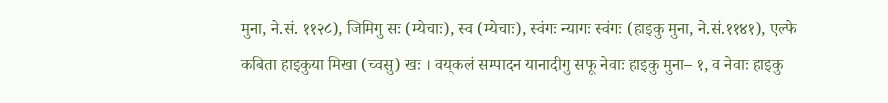मुना, ने.सं. ११२८), जिमिगु सः (म्येचाः), स्व (म्येचाः), स्वंगः न्यागः स्वंगः (हाइकु मुना, ने.सं.११४१), एल्फे कबिता हाइकुया मिखा (च्वसु) खः । वय्‌कलं सम्पादन यानादीगु सफू नेवाः हाइकु मुना– १, व नेवाः हाइकु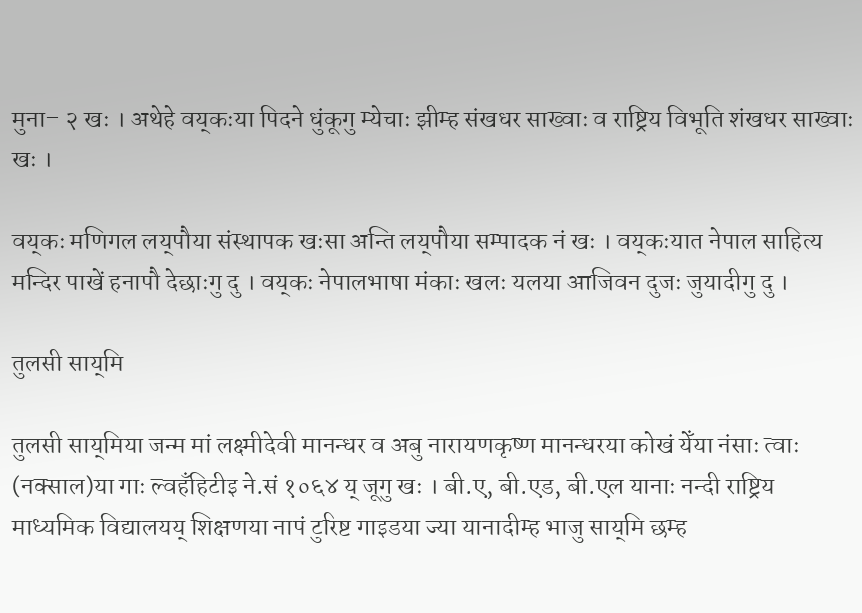मुना– २ खः । अथेहे वय्‌कःया पिदने धुंकूगु म्येचाः झीम्ह संखधर साख्वाः व राष्ट्रिय विभूति शंखधर साख्वाः खः ।

वय्‌कः मणिगल लय्‌पौया संस्थापक खःसा अन्ति लय्‌पौया सम्पादक नं खः । वय्‌कःयात नेपाल साहित्य मन्दिर पाखें हनापौ देछाःगु दु । वय्‌कः नेपालभाषा मंकाः खलः यलया आजिवन दुजः जुयादीगु दु ।

तुलसी साय्‌मि

तुलसी साय्‌मिया जन्म मां लक्ष्मीदेवी मानन्धर व अबु नारायणकृष्ण मानन्धरया कोखं येँया नंसाः त्वाः (नक्साल)या गाः ल्वहँहिटीइ ने.सं १०६४ य् जूगु खः । बी.ए, बी.एड, बी.एल यानाः नन्दी राष्ट्रिय माध्यमिक विद्यालयय् शिक्षणया नापं टुरिष्ट गाइडया ज्या यानादीम्ह भाजु साय्‌मि छम्ह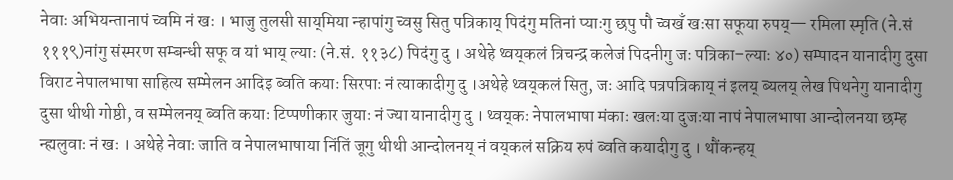नेवाः अभियन्तानापं च्वमि नं खः । भाजु तुलसी साय्‌मिया न्हापांगु च्वसु सितु पत्रिकाय् पिदंगु मतिनां प्याःगु छपु पौ च्वखँ खःसा सफूया रुपय्— रमिला स्मृति (ने.सं १११९)नांगु संस्मरण सम्बन्धी सफू व यां भाय् ल्याः (ने.सं. ११३८) पिदंगु दु । अथेहे थ्वय्‌कलं त्रिचन्द्र कलेजं पिदनीगु जः पत्रिका–ल्याः ४०) सम्पादन यानादीगु दुसा विराट नेपालभाषा साहित्य सम्मेलन आदिइ ब्वति कयाः सिरपाः नं त्याकादीगु दु ।अथेहे थ्वय्‌कलं सितु, जः आदि पत्रपत्रिकाय् नं इलय् ब्यलय् लेख पिथनेगु यानादीगु दुसा थीथी गोष्ठी, व सम्मेलनय् ब्वति कयाः टिप्पणीकार जुयाः नं ज्या यानादीगु दु । थ्वय्‌कः नेपालभाषा मंकाः खलःया दुजःया नापं नेपालभाषा आन्दोलनया छम्ह न्ह्यलुवाः नं खः । अथेहे नेवाः जाति व नेपालभाषाया निंतिं जूगु थीथी आन्दोलनय् नं वय्‌कलं सक्रिय रुपं ब्वति कयादीगु दु । थौंकन्हय्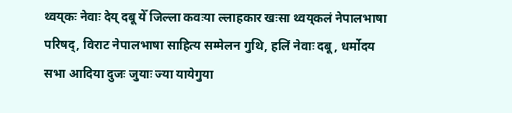थ्वय्‌कः नेवाः देय् दबू येँ जिल्ला कवःया ल्लाहकार खःसा थ्वय्‌कलं नेपालभाषा परिषद्, विराट नेपालभाषा साहित्य सम्मेलन गुथि, हलिं नेवाः दबू, धर्मोदय सभा आदिया दुजः जुयाः ज्या यायेगुया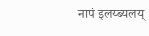नापं इलय्ब्यलय्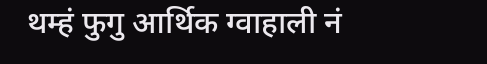थम्हं फुगु आर्थिक ग्वाहाली नं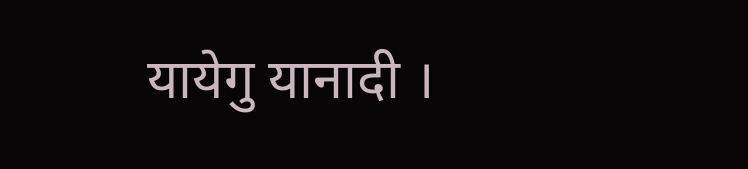यायेगु यानादी ।